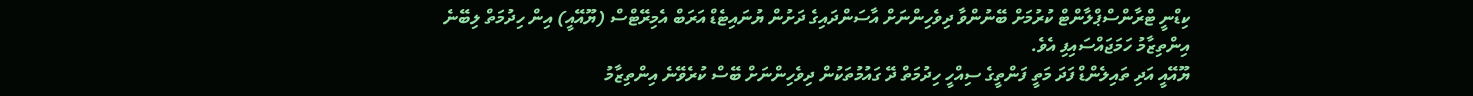ކިޑްނީ ޓްރާންސްޕްލާންޓް ކުރުމަށް ބޭނުންވާ ދިވެހިންނަށް އާސަންދައިގެ ދަށުން ޔުނައިޓެޑް އަރަބް އެމިރޭޓްސް (ޔޫއޭއީ) އިން ހިދުމަތް ލިބޭނެ އިންތިޒާމު ހަމަޖައްސައިފި އެވެ.
ޔޫއޭއީ އަދި ތައިލެންޑް ފަދަ މަތީ ފަންތީގެ ސިއްހީ ހިދުމަތް ދޭ ގައުމުތަކުން ދިވެހިންނަށް ބޭސް ކުރެވޭނެ އިންތިޒާމު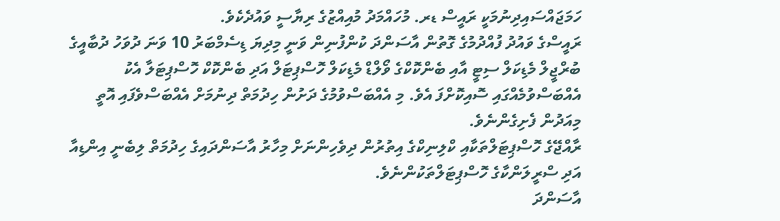ހަމަޖައްސައިދިނުމަކީ ރައީސް ޑރ. މުހައްމަދު މުއިއްޒުގެ ރިޔާސީ ވައުދެކެވެ.
ރައީސްގެ ވައުދު ފުއްދުމުގެ ގޮތުން އާސަންދަ ކުންފުނިން ވަނީ މިދިޔަ ޑިސެމްބަރު 10 ވަނަ ދުވަހު ދުބާއީގެ ބުރްޖީލް މެޑިކަލް ސިޓީ އާއި ބެންކޮކްގެ ވޯލްޑް މެޑިކަލް ހޮސްޕިޓަލް އަދި ބެންކޮކް ހޮސްޕިޓަލާ އެކު އެއްބަސްވުމެއްގައި ސޮއިކޮށްފަ އެވެ. މި އެއްބަސްވުމުގެ ދަށުން ހިދުމަތް ދިނުމަށް އެއްބަސްވެފައި އޮތީ މިއަދުން ފެށިގެންނެވެ.
ރާއްޖޭގެ ހޮސްޕިޓަލްތަކާއި ކްލިނިކްގެ އިތުރުން ދިވެހިންނަށް މިހާރު އާސަންދައިގެ ހިދުމަތް ލިބެނީ އިންޑިއާ އަދި ސްރީލަންކާގެ ހޮސްޕިޓަލްތަކުންނެވެ.
އާސަންދަ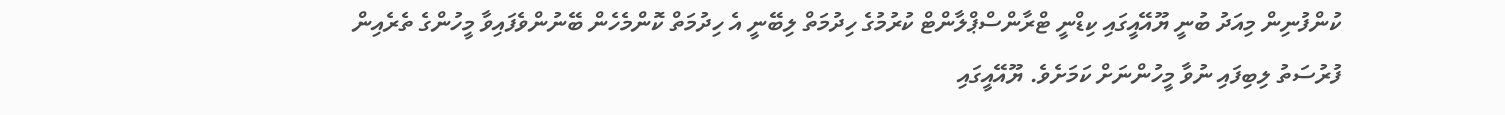ކުންފުނިން މިއަދު ބުނީ ޔޫއޭއީގައި ކިޑްނީ ޓްރާންސްޕްލާންޓް ކުރުމުގެ ހިދުމަތް ލިބޭނީ އެ ހިދުމަތް ކޮންމެހެން ބޭނުންވެފައިވާ މީހުންގެ ތެރެއިން ފުރުސަތު ލިބިފައި ނުވާ މީހުންނަށް ކަމަށެވެ. ޔޫއޭއީގައި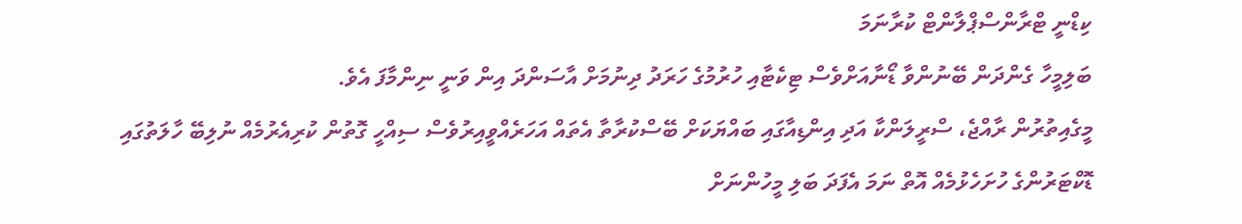ކިޑްނީ ޓްރާންސްޕްލާންޓް ކުރާނަމަ
ބަލިމީހާ ގެންދަން ބޭނުންވާ ޑޯނާއަށްވެސް ޓިކެޓާއި ހުރުމުގެ ހަރަދު ދިނުމަށް އާސަންދަ އިން ވަނީ ނިންމާފަ އެވެ.
މީގެއިތުރުން ރާއްޖެ، ސްރީލަންކާ އަދި އިންޑިއާގައި ބައްޔަކަށް ބޭސްކުރާތާ އެތައް އަހަރެއްވީއިރުވެސް ސިއްހީ ގޮތުން ކުރިއެރުމެއް ނުލިބޭ ހާލަތުގައި ޑޮކްޓަރުންގެ ހުށަހެޅުމެއް އޮތް ނަމަ އެފަދަ ބަލި މީހުންނަށް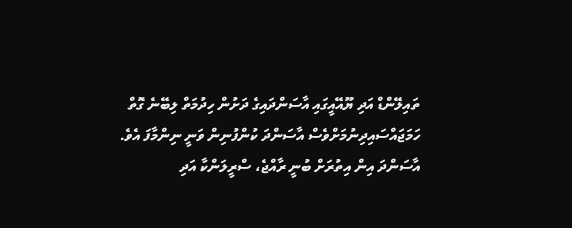ތައިލޭންޑް އަދި ޔޫއޭއީގައި އާސަންދައިގެ ދަށުން ހިދުމަތް ލިބޭނެ ގޮތް ހަމަޖައްސައިދިނުމަށްވެސް އާސަންދަ ކުންފުނިން ވަނީ ނިންމާފަ އެވެ.
އާސަންދަ އިން އިތުރަށް ބުނީ ރާއްޖެ، ސްރީލަންކާ އަދި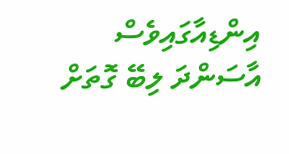އިންޑިއާގައިވެސް އާސަންދަ ލިބޭ ގޮތަށް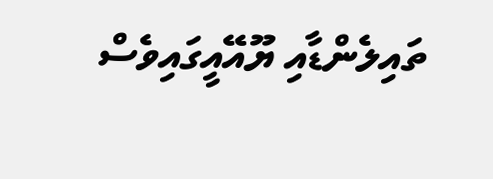ތައިލެންޑާއި ޔޫއޭއީގައިވެސް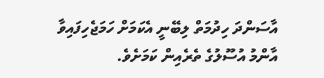އާސަންދަ ހިދުމަތް ލިބޭނީ އެކަމަށް ހަމަޖެހިފައިވާ އާންމު އުސޫލުގެ ތެރެއިން ކަމަށެވެ.